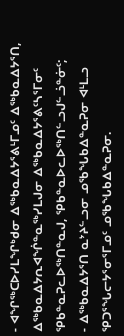- ᐊᖏᖅᑕᐅᓯᒪᖏᒃᑯᓂ ᐃᖅᑲᓇᐃᔭᕐᕕᒻᒥᓄᑦ ᐃᖅᑲᓇᐃᔭᕐᑎ, ᐃᖅᑲᓇᐃᔭᕆᐊᖐᓐᓇᖅᓯᒪᒍᓂ ᐃᖅᑲᓇᐃᔭᕐᕕᑦᓴᕐᒥᓂᑦ ᕿᑲᓐᓇᕈᓚᐅᖅᑎᓐᓇᒍ, ᕿᑲᓐᓇᐅᓚᐅᖅᑎᓪᓗᒍᓪᓘᓐᓃᑦ;
- ᐃᖅᑲᓇᐃᔭᕐᑎ ᓇᔾᔨᓪᓗᓂ ᓄᖃᖓᑲᐃᓐᓇᕈᓂ ᐊᒻᒪᓗ ᕿᑐᕐᖓᓕᔭᕐᓂᕐᒥᓄᑦ ᓄᖃᖓᑲᐃᓐᓇᕈᓂ.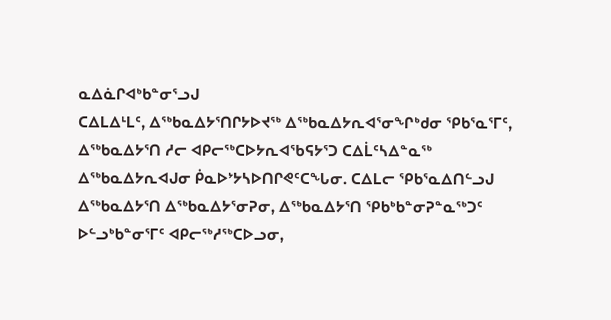ᓇᐃᓈᒋᐊᒃᑲᓐᓂᕐᓗᒍ
ᑕᐃᒪᐃᒻᒪᑦ, ᐃᖅᑲᓇᐃᔭᕐᑎᒋᔭᐅᔪᖅ ᐃᖅᑲᓇᐃᔭᕆᐊᕐᓂᖏᒃᑯᓂ ᕿᑲᕐᓇᕐᒥᑦ, ᐃᖅᑲᓇᐃᔭᕐᑎ ᓱᓕ ᐊᑭᓕᖅᑕᐅᔭᕆᐊᖃᕋᔭᕐᑐ ᑕᐃᒫᑦᓴᐃᓐᓇᖅ ᐃᖅᑲᓇᐃᔭᕆᐊᒍᓂ ᑮᓇᐅᔾᔭᓴᐅᑎᒋᕙᑦᑕᖓᓂ. ᑕᐃᒪᓕ ᕿᑲᕐᓇᐃᑎᓪᓗᒍ ᐃᖅᑲᓇᐃᔭᕐᑎ ᐃᖅᑲᓇᐃᔭᕐᓂᕈᓂ, ᐃᖅᑲᓇᐃᔭᕐᑎ ᕿᑲᒃᑲᓐᓂᕈᓐᓇᖅᑐᑦ ᐅᓪᓗᒃᑲᓐᓂᕐᒥᑦ ᐊᑭᓕᖅᓱᖅᑕᐅᓗᓂ,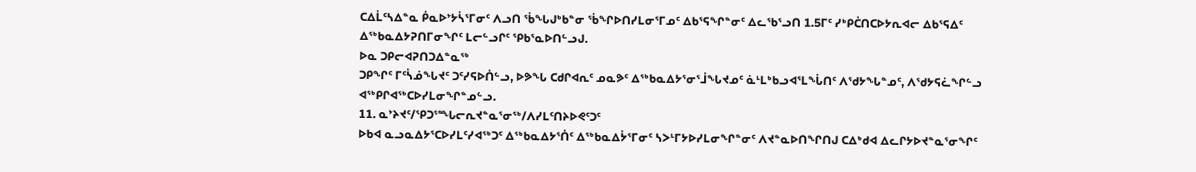ᑕᐃᒫᑦᓴᐃᓐᓇ ᑮᓇᐅᔾᔭᓵᕐᒥᓂᑦ ᐱᓗᑎ ᖄᖓᒍᒃᑲᓐᓂ ᖄᖏᐅᑎᓯᒪᓂᕐᒥᓄᑦ ᐃᑲᕐᕋᖏᓐᓂᑦ ᐃᓚᖃᕐᓗᑎ 1.5ᒥᑦ ᓯᒃᑭᑖᑎᑕᐅᔭᕆᐊᓕ ᐃᑲᕐᕋᐃᑦ ᐃᖅᑲᓇᐃᔭᕈᑎᒥᓂᖏᑦ ᒪᓕᓪᓗᒋᑦ ᕿᑲᕐᓇᐅᑎᓪᓗᒍ.
ᐅᓇ ᑐᑭᓕᐊᕈᑎᑐᐃᓐᓇᖅ
ᑐᑭᖏᑦ ᒥᑦᓵᓅᖓᔪᑦ ᑐᑦᓯᕋᐅᑏᓪᓗ, ᐅᕗᖓ ᑕᑯᒋᐊᕆᑦ ᓄᓇᕗᑦ ᐃᖅᑲᓇᐃᔭᕐᓂᕐᒨᖓᔪᓄᑦ ᓈᒻᒪᒃᑲᓗᐊᕐᒪᖔᑎᑦ ᐱᖁᔭᖓᓐᓄᑦ, ᐱᖁᔭᕋᓛᖏᓪᓗ ᐊᖅᑭᒋᐊᖅᑕᐅᓯᒪᓂᖏᓐᓄᓪᓗ.
11. ᓇᔾᔨᔪᑦ/ᕿᑐᕐᙵᓕᕆᔪᓐᓇᕐᓂᖅ/ᐱᓯᒪᑦᑎᔨᐅᕙᑦᑐᑦ
ᐅᑲᐊ ᓇᓗᓇᐃᔭᕐᑕᐅᓯᒪᑦᓯᐊᖅᑐᑦ ᐃᖅᑲᓇᐃᔭᕐᑏᑦ ᐃᖅᑲᓇᐃᔮᕐᒥᓂᑦ ᓴᐳᒻᒥᔭᐅᓯᒪᓂᖏᓐᓂᑦ ᐱᔪᓐᓇᐅᑎᖏᑎᒍ ᑕᐃᒃᑯᐊ ᐃᓚᒋᔭᐅᔪᓐᓇᕐᓂᖏᑦ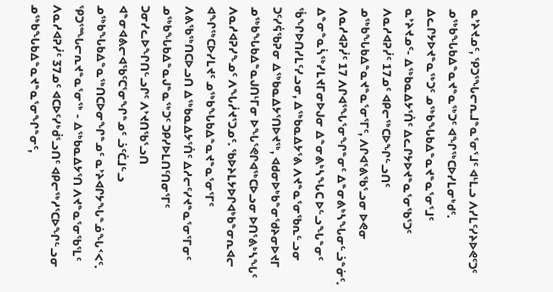ᓇᔾᔨᔪᓄᑦ, ᕿᑐᕐᖓᓕᕆᒧᓐᓇᕐᓂᕐᒧᑦ ᐊᒻᒪᓗ ᐱᓯᒪᑦᓯᔨᐅᕙᑦᑐᑦ ᓄᖅᑲᖓᑲᐃᓐᓇᔪᓐᓇᖅᑐᑦ ᐊᖏᖅᑕᐅᓯᒪᓂᒃᑯᑦ.
ᐃᓚᒋᔭᐅᔪᓐᓇᖅᑐᑦ ᓄᖅᑲᖓᑲᐃᓐᓇᔪᓐᓇᕐᓂᕐᒧᑦ
ᓇᔾᔨᔪᓄᑦ- ᐃᖅᑲᓇᐃᔭᕐᑏᑦ ᐃᓚᒋᔭᐅᔪᓐᓇᕐᓂᖃᕐᑐᑦ ᐱᓇᓱᐊᕈᓰᑦ 17ᓄᑦ ᐊᑭᓕᖅᑕᐅᖏᓪᓗᑎᑦ ᓄᖅᑲᖓᑲᐃᓐᓇᔪᓐᓇᕐᓂᕐᒥᑦ, ᐱᒋᐊᕐᕕᖃᕐᓗᓂ ᐅᕙᓂ ᐱᓇᓱᐊᕈᓰᑦ 17 ᐱᒋᐊᕐᖓᕐᓂᖏᓐᓂᑦ ᐃᓐᓂᕕᒃᓴᖓᓂᓪᓘᓐᓃᑦ. ᐃᓐᓂᓐᓇᓵᖅᓯᒪᔪᒥᓂᐅᒍᓂ ᐃᓐᓂᕕᒃᓴᖓᑕ ᐅᓪᓗᖓᓐᓂᑦ ᖄᖏᐅᑎᓯᒪᑦᓯᓗᓂ, ᐃᖅᑲᓇᐃᔭᕐᕕ ᐱᔪᓐᓇᕐᓂᖃᕆᓪᓗᓂ ᑐᑦᓯᕌᖃᕈᓂ ᐃᖅᑲᓇᐃᔭᕐᑎᐅᔪᖅ, ᐊᑯᓂᐅᒃᑲᓐᓂᖁᔨᓂᐅᔪᒥ ᓄᖅᑲᖓᑲᐃᓐᓇᒍᑎᒻᒥᓂ ᐅᖓᕐᕙᒋᐊᖅᑕᐅᓗᓂ ᐅᑎᕐᕕᒃᓴᖓᑦ ᐱᓇᓱᐊᕈᓯᖕᓄᑦ ᐱᖓᓲᔪᕐᑐᓄᑦ. ᖃᐅᔨᒪᔭᐅᒋᐊᒃᑲᓐᓂᕆᐊᓕ ᐊᖏᖅᑕᐅᓯᒪᔪᑦ ᓄᖅᑲᖓᑲᐃᓐᓇᔪᓐᓇᕐᓂᕐᒥᑦ ᐱᕕᖃᖅᑎᑕᐅᓗᑎ ᐃᖅᑲᓇᐃᔭᕐᑏᑦ ᐃᓱᓕᑦᓯᔪᓐᓇᕐᓂᕐᒥᓂᑦ ᓄᖅᑲᖓᑲᐃᓐᓇᒍᓐᓇᖅᑐᑦ ᑐᑭᓯᐅᒪᑎᑦᑎᓂᕐᒥᑦ ᑐᓂᓯᓚᐅᖏᑎᓪᓗᒋᑦ ᐱᔾᔪᑎᖃᕐᓗᑎ ᐊᓐᓂᐊᕕᓕᐊᖃᑦᑕᕐᓂᖏᓐᓄᑦ ᓘᑦᑖᒧᓪᓗ ᓄᖅᑲᖓᑲᐃᓐᓇᖅᑎᑕᐅᓂᖏᓐᓄᑦ ᓇᔾᔨᐊᒋᔭᖓᓐᓅᖓᑉᐸᑦ.
ᕿᑐᕐᙵᓕᕆᔪᓐᓇᕐᓂᖅ - ᐃᖅᑲᓇᐃᔭᕐᑎ ᐱᔪᓐᓇᕐᓂᖃᕐᒪᑦ ᐱᓇᓱᐊᕈᓰᑦ 37ᓄᑦ ᐊᑕᐅᑦᓯᒃᑰᕐᓗᑎᑦ ᐊᑭᓕᖅᓱᕐᑕᐅᖏᓪᓗᓂ ᓄᖅᑲᖓᑲᐃᓐᓇᔪᓐᓇᕐᓂᖏᓐᓂᑦ,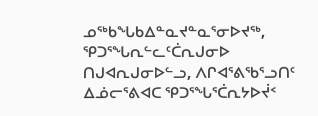ᓄᖅᑲᖓᑲᐃᓐᓇᔪᓐᓇᕐᓂᐅᔪᖅ, ᕿᑐᕐᖓᕆᓪᓚᑦᑖᕆᒍᓂᐅ ᑎᒍᐊᕆᒍᓂᐅᓪᓗ, ᐱᒋᐊᕐᕕᖃᕐᓗᑎᑦ ᐃᓅᓕᕐᕕᐊᑕ ᕿᑐᕐᖓᕐᑖᕆᔭᐅᔫᑉ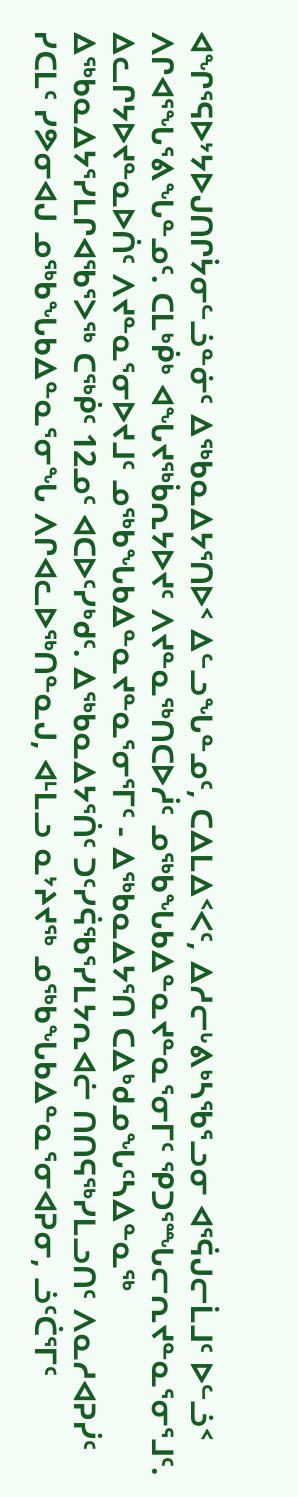ᐊᖏᕐᕋᐅᔾᔭᐅᒍᑎᒋᔮᓂᓪᓘᓐᓃᑦ ᐃᖅᑲᓇᐃᔭᕐᑎᐅᑉ ᐃᓪᓗᖓᓐᓄᑦ, ᑕᐃᒪᐃᑉᐸᑦ, ᐃᓱᓕᒡᕕᒃᓴᖃᕐᓗᓂ ᐊᕐᕌᒍᓕᒫᒧᑦ ᐅᓪᓘᑉ ᐱᒋᐊᕐᖓᕐᕕᖓᓐᓄᑦ. ᑕᒪᒃᑮᒃ ᐊᖓᔪᖅᑳᕆᔭᐅᔪᑦ ᐱᔪᓐᓇᖅᑎᑕᐅᓲᑦ ᓄᖅᑲᖓᑲᐃᓐᓇᔪᓐᓇᕐᓂᒥᑦ ᕿᑐᕐᙵᓕᕆᔪᓐᓇᕐᓂᕐᒧᑦ.
ᐃᓚᒋᔭᐅᔪᓐᓇᐅᑏᑦ ᐱᔪᓐᓇᕐᓂᐅᔪᒧᑦ ᓄᖅᑲᖓᑲᐃᓐᓇᔪᓐᓇᕐᓂᕐᒥᑦ - ᐃᖅᑲᓇᐃᔭᕐᑎ ᑕᐃᒃᑯᓄᖓᑦᓴᐃᓐᓇᖅ ᐃᖅᑲᓇᐃᔭᕐᓯᒪᒋᐊᖃᕐᐳᖅ ᑕᖅᑮᑦ 12ᓄᑦ ᐊᑕᐅᑦᓯᒃᑯᑦ. ᐃᖅᑲᓇᐃᔭᕐᑏᑦ ᑐᑦᓯᕌᖃᕐᓯᒪᔭᕆᐊᓖ ᑎᑎᕋᖅᓯᒪᓗᑎᑦ ᐱᓇᓱᐊᕈᓰᑦ ᓯᑕᒪᑦ ᓯᕗᓂᐊᒍ ᓄᖅᑲᖓᑲᐃᓐᓇᕐᓂᖓ ᐱᒋᐊᓚᐅᖅᑎᓐᓇᒍ, ᐊᒻᒪᓗ ᓇᔾᔨᔪᖅ ᓄᖅᑲᖓᑲᐃᓐᓇᕐᓂᐊᕈᓂ, ᓘᑦᑖᕐᒥᑦ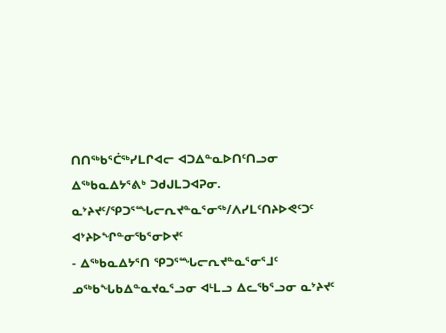ᑎᑎᖅᑲᕐᑖᖅᓯᒪᒋᐊᓕ ᐊᑐᐃᓐᓇᐅᑎᑦᑎᓗᓂ ᐃᖅᑲᓇᐃᔭᕐᕕᒃ ᑐᑯᒍᒪᑐᐊᕈᓂ.
ᓇᔾᔨᔪᑦ/ᕿᑐᕐᙵᓕᕆᔪᓐᓇᕐᓂᖅ/ᐱᓯᒪᑦᑎᔨᐅᕙᑦᑐᑦ
ᐊᔾᔨᐅᖏᓐᓂᖃᕐᓂᐅᔪᑦ
- ᐃᖅᑲᓇᐃᔭᕐᑎ ᕿᑐᕐᙵᓕᕆᔪᓐᓇᕐᓂᕐᒧᑦ ᓄᖅᑲᖓᑲᐃᓐᓇᔪᓇᕐᓗᓂ ᐊᒻᒪᓗ ᐃᓚᖃᕐᓗᓂ ᓇᔾᔨᔪᑦ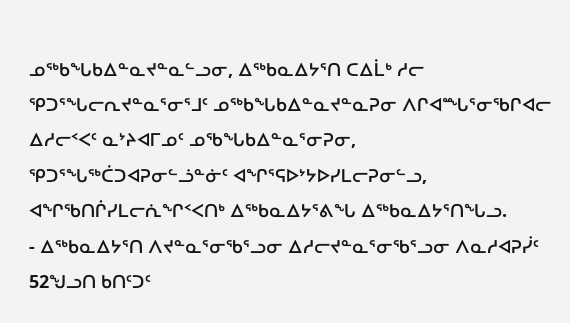ᓄᖅᑲᖓᑲᐃᓐᓇᔪᓐᓇᓪᓗᓂ, ᐃᖅᑲᓇᐃᔭᕐᑎ ᑕᐃᒫᒃ ᓱᓕ ᕿᑐᕐᖓᓕᕆᔪᓐᓇᕐᓂᕐᒧᑦ ᓄᖅᑲᖓᑲᐃᓐᓇᔪᓐᓇᕈᓂ ᐱᒋᐊᙵᕐᓂᖃᒋᐊᓕ ᐃᓱᓕᑉᐸᑦ ᓇᔾᔨᐊᒥᓄᑦ ᓄᖃᖓᑲᐃᓐᓇᕐᓂᕈᓂ, ᕿᑐᕐᖓᖅᑖᑐᐊᕈᓂᓪᓘᓐᓃᑦ ᐊᖏᕐᕋᐅᔾᔭᐅᓯᒪᓕᕈᓂᓪᓗ, ᐊᖏᖃᑎᒌᓯᒪᓕᕇᖏᑉᐸᑎᒃ ᐃᖅᑲᓇᐃᔭᕐᕕᖓ ᐃᖅᑲᓇᐃᔭᕐᑎᖓᓗ.
- ᐃᖅᑲᓇᐃᔭᕐᑎ ᐱᔪᓐᓇᕐᓂᖃᕐᓗᓂ ᐃᓱᓕᔪᓐᓇᕐᓂᖃᕐᓗᓂ ᐱᓇᓱᐊᕈᓰᑦ 52ᖑᓗᑎ ᑲᑎᑦᑐᑦ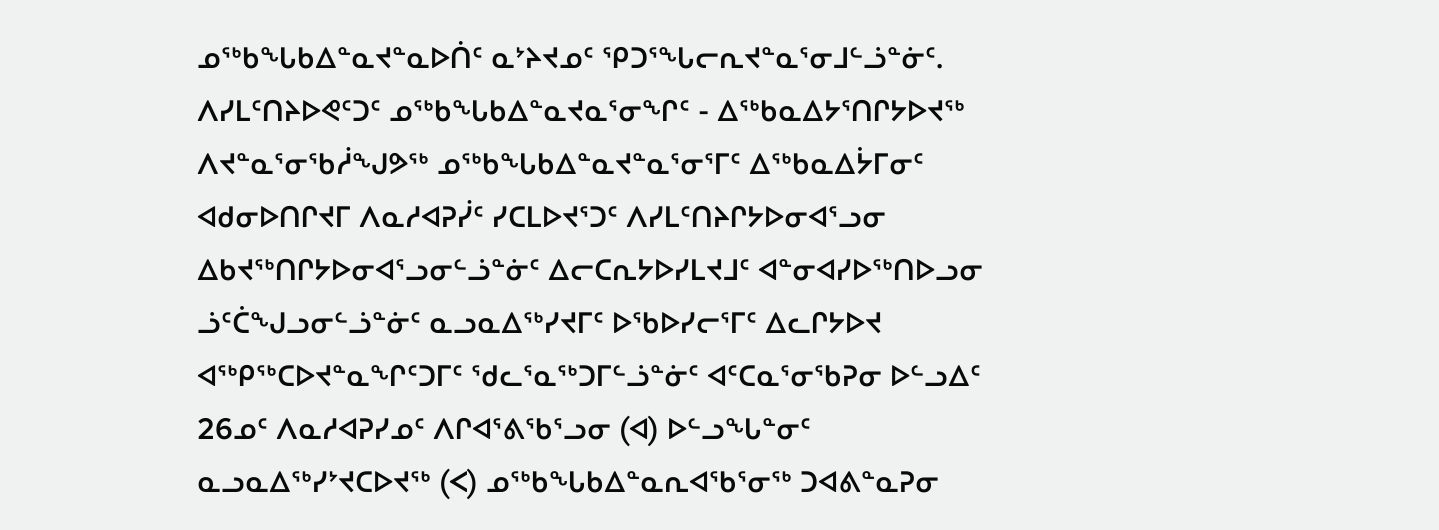ᓄᖅᑲᖓᑲᐃᓐᓇᔪᓐᓇᐅᑏᑦ ᓇᔾᔨᔪᓄᑦ ᕿᑐᕐᖓᓕᕆᔪᓐᓇᕐᓂᒧᓪᓘᓐᓃᑦ.
ᐱᓯᒪᑦᑎᔨᐅᕙᑦᑐᑦ ᓄᖅᑲᖓᑲᐃᓐᓇᔪᓇᕐᓂᖏᑦ - ᐃᖅᑲᓇᐃᔭᕐᑎᒋᔭᐅᔪᖅ ᐱᔪᓐᓇᕐᓂᖃᓲᖑᕗᖅ ᓄᖅᑲᖓᑲᐃᓐᓇᔪᓐᓇᕐᓂᕐᒥᑦ ᐃᖅᑲᓇᐃᔮᒥᓂᑦ ᐊᑯᓂᐅᑎᒋᔪᒥ ᐱᓇᓱᐊᕈᓰᑦ ᓯᑕᒪᐅᔪᕐᑐᑦ ᐱᓯᒪᑦᑎᔨᒋᔭᐅᓂᐊᕐᓗᓂ ᐃᑲᔪᖅᑎᒋᔭᐅᓂᐊᕐᓗᓂᓪᓘᓐᓃᑦ ᐃᓕᑕᕆᔭᐅᓯᒪᔪᒧᑦ ᐊᓐᓂᐊᓯᐅᖅᑎᐅᓗᓂ ᓘᑦᑖᖑᓗᓂᓪᓘᓐᓃᑦ ᓇᓗᓇᐃᖅᓯᔪᒥᑦ ᐅᖃᐅᓯᓕᕐᒥᑦ ᐃᓚᒋᔭᐅᔪ ᐊᖅᑭᖅᑕᐅᔪᓐᓇᖏᑦᑐᒥᑦ ᖁᓚᕐᓇᖅᑐᒥᓪᓘᓐᓃᑦ ᐊᑦᑕᓇᕐᓂᖃᕈᓂ ᐅᓪᓗᐃᑦ 26ᓄᑦ ᐱᓇᓱᐊᕈᓯᓄᑦ ᐱᒋᐊᕐᕕᖃᕐᓗᓂ (ᐊ) ᐅᓪᓗᖓᓐᓂᑦ ᓇᓗᓇᐃᖅᓯᔾᔪᑕᐅᔪᖅ (ᐸ) ᓄᖅᑲᖓᑲᐃᓐᓇᕆᐊᖃᕐᓂᖅ ᑐᐊᕕᓐᓇᕈᓂ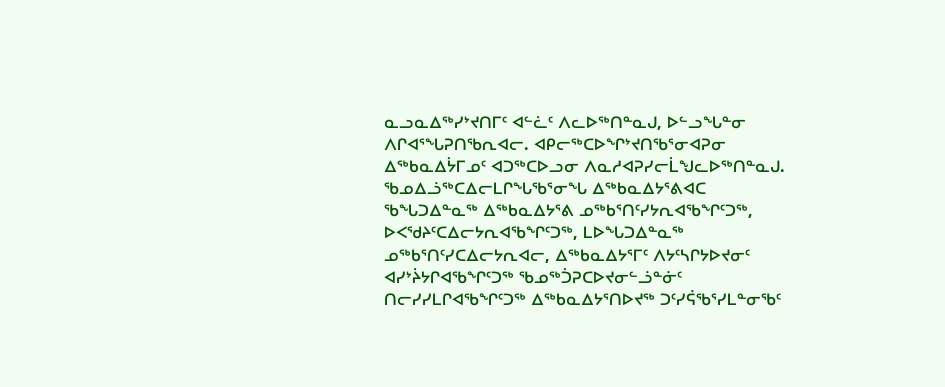ᓇᓗᓇᐃᖅᓯᔾᔪᑎᒥᑦ ᐊᓪᓛᑦ ᐱᓚᐅᖅᑎᓐᓇᒍ, ᐅᓪᓗᖓᓐᓂ ᐱᒋᐊᕐᖓᕈᑎᖃᕆᐊᓕ. ᐊᑭᓕᖅᑕᐅᖏᔾᔪᑎᖃᕐᓂᐊᕈᓂ ᐃᖅᑲᓇᐃᔮᒥᓄᑦ ᐊᑐᖅᑕᐅᓗᓂ ᐱᓇᓱᐊᕈᓯᓕᒫᖑᓚᐅᖅᑎᓐᓇᒍ.
ᖃᓄᐃᓘᖅᑕᐃᓕᒪᒋᖓᖃᕐᓂᖓ ᐃᖅᑲᓇᐃᔭᕐᕕᐊᑕ
ᖃᖓᑐᐃᓐᓇᖅ ᐃᖅᑲᓇᐃᔭᕐᕕ ᓄᖅᑲᕐᑎᑦᓯᔭᕆᐊᖃᖏᑦᑐᖅ, ᐅᐸᖁᔨᑦᑕᐃᓕᔭᕆᐊᖃᖏᑦᑐᖅ, ᒪᐅᖓᑐᐃᓐᓇᖅ ᓄᖅᑲᕐᑎᑦᓯᑕᐃᓕᔭᕆᐊᓕ, ᐃᖅᑲᓇᐃᔭᕐᒥᑦ ᐱᔭᑦᓴᒋᔭᐅᔪᓂᑦ ᐊᓯᔾᔩᔭᒋᐊᖃᖏᑦᑐᖅ ᖃᓄᖅᑑᕈᑕᐅᔪᓂᓪᓘᓐᓃᑦ ᑎᓕᓯᓯᒪᒋᐊᖃᖏᑦᑐᖅ ᐃᖅᑲᓇᐃᔭᕐᑎᐅᔪᖅ ᑐᑦᓯᕌᖃᕐᓯᒪᓐᓂᖃᑦ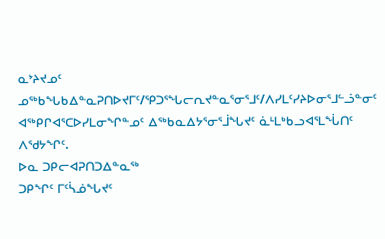ᓇᔾᔨᔪᓄᑦ ᓄᖅᑲᖓᑲᐃᓐᓇᕈᑎᐅᔪᒥᑦ/ᕿᑐᕐᖓᓕᕆᔪᓐᓇᕐᓂᕐᒧᑦ/ᐱᓯᒪᑦᓯᔨᐅᓂᕐᒧᓪᓘᓐᓂᑦ ᐊᖅᑭᒋᐊᕐᑕᐅᓯᒪᓂᖏᓐᓄᑦ ᐃᖅᑲᓇᐃᔭᕐᓂᕐᒨᖓᔪᑦ ᓈᒻᒪᒃᑲᓗᐊᕐᒪᖔᑎᑦ ᐱᖁᔭᖏᑦ.
ᐅᓇ ᑐᑭᓕᐊᕈᑎᑐᐃᓐᓇᖅ
ᑐᑭᖏᑦ ᒥᑦᓵᓅᖓᔪᑦ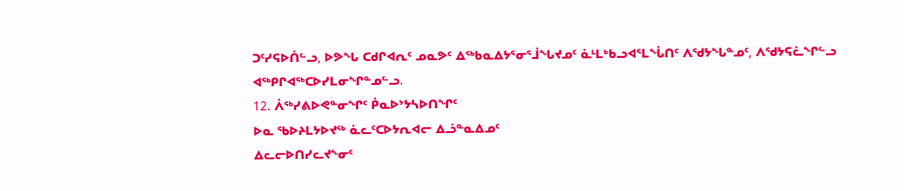ᑐᑦᓯᕋᐅᑏᓪᓗ, ᐅᕗᖓ ᑕᑯᒋᐊᕆᑦ ᓄᓇᕗᑦ ᐃᖅᑲᓇᐃᔭᕐᓂᕐᒨᖓᔪᓄᑦ ᓈᒻᒪᒃᑲᓗᐊᕐᒪᖔᑎᑦ ᐱᖁᔭᖓᓐᓄᑦ, ᐱᖁᔭᕋᓛᖏᓪᓗ ᐊᖅᑭᒋᐊᖅᑕᐅᓯᒪᓂᖏᓐᓄᓪᓗ.
12. ᐲᖅᓯᕕᐅᕙᓐᓂᖏᑦ ᑮᓇᐅᔾᔭᓴᐅᑎᖏᑦ
ᐅᓇ ᖃᐅᔨᒪᔭᐅᔪᖅ ᓈᓚᑦᑕᐅᔭᕆᐊᓕ ᐃᓘᓐᓇᐃᓄᑦ
ᐃᓚᓕᐅᑎᓯᓚᔪᖕᓂᑦ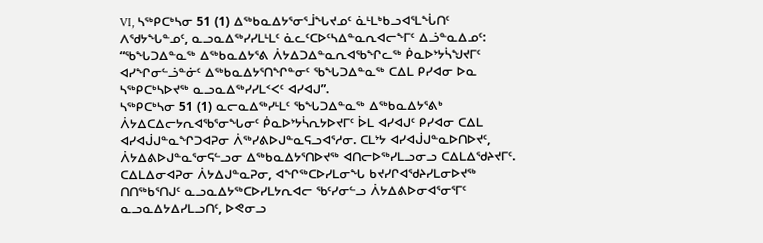VI, ᓴᖅᑭᑕᒃᓴᓂ 51 (1) ᐃᖅᑲᓇᐃᔭᕐᓂᕐᒨᖓᔪᓄᑦ ᓈᒻᒪᒃᑲᓗᐊᕐᒪᖔᑎᑦ ᐱᖁᔭᖓᓐᓄᑦ, ᓇᓗᓇᐃᖅᓯᓯᒪᒻᒪᑦ ᓈᓚᑦᑕᐅᑦᓴᐃᓐᓇᕆᐊᓕᖕᒥᑦ ᐃᓘᓐᓇᐃᓄᑦ: “ᖃᖓᑐᐃᓐᓇᖅ ᐃᖅᑲᓇᐃᔭᕐᕕ ᐲᔭᐃᑐᐃᓐᓇᕆᐊᖃᖏᓚᖅ ᑮᓇᐅᔾᔭᓵᖑᔪᒥᑦ ᐊᓯᖏᓂᓪᓘᓐᓃᑦ ᐃᖅᑲᓇᐃᔭᕐᑎᖏᓐᓂᑦ ᖃᖓᑐᐃᓐᓇᖅ ᑕᐃᒪ ᑭᓯᐊᓂ ᐅᓇ ᓴᖅᑭᑕᒃᓴᐅᔪᖅ ᓇᓗᓇᐃᖅᓯᓯᒪᑉᐸᑦ ᐊᓯᐊᒍ”.
ᓴᖅᑭᑕᒃᓴᓂ 51 (1) ᓇᓕᓇᐃᖅᓯᒻᒪᑦ ᖃᖓᑐᐃᓐᓇᖅ ᐃᖅᑲᓇᐃᔭᕐᕕᒃ ᐲᔭᐃᑕᐃᓕᔭᕆᐊᖃᕐᓂᖓᓂᑦ ᑮᓇᐅᔾᔭᓵᕆᔭᐅᔪᒥᑦ ᐆᒪ ᐊᓯᐊᒍᑦ ᑭᓯᐊᓂ ᑕᐃᒪ ᐊᓯᐊᒎᒍᓐᓇᖏᑐᐊᕈᓂ ᐲᖅᓯᕕᐅᒍᓐᓇᕋᓗᐊᕐᓱᓂ. ᑕᒪᔾᔭ ᐊᓯᐊᒎᒍᓐᓇᐅᑎᐅᔪᑦ, ᐲᔭᐃᕕᐅᒍᓐᓇᕐᓂᕋᓪᓗᓂ ᐃᖅᑲᓇᐃᔭᕐᑎᐅᔪᖅ ᐊᑎᓕᐅᖅᓯᒪᓗᓂᓗ ᑕᐃᒪᐃᖁᔨᔪᒥᑦ. ᑕᐃᒪᐃᓂᐊᕈᓂ ᐲᔭᐃᒍᓐᓇᕈᓂ, ᐊᖏᖅᑕᐅᓯᒪᓂᖓ ᑲᔪᓯᒋᐊᖁᔨᓯᒪᓂᐅᔪᖅ ᑎᑎᖅᑲᕐᑎᒍᑦ ᓇᓗᓇᐃᔭᖅᑕᐅᓯᒪᔭᕆᐊᓕ ᖃᑦᓯᓂᓪᓗ ᐲᔭᐃᕕᐅᓂᐊᕐᓂᕐᒥᑦ ᓇᓗᓇᐃᔭᐃᓯᒪᓗᑎᑦ, ᐅᕙᓂᓗ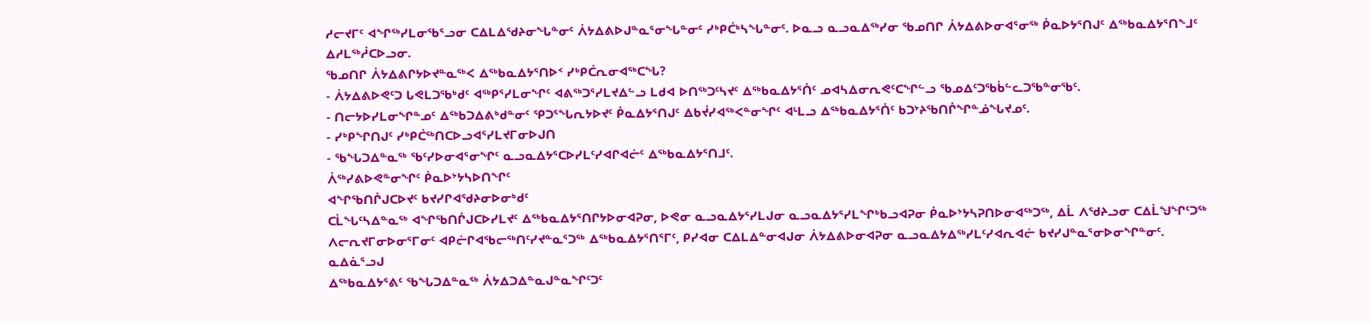ᓱᓕᔪᒥᑦ ᐊᖏᖅᓯᒪᓂᖃᕐᓗᓂ ᑕᐃᒪᐃᖁᔨᓂᖓᓐᓂᑦ ᐲᔭᐃᕕᐅᒍᓐᓇᕐᓂᖓᓐᓂᑦ ᓯᒃᑭᑖᒃᓴᖓᓐᓂᑦ. ᐅᓇᓗ ᓇᓗᓇᐃᖅᓯᓂ ᖃᓄᑎᒋ ᐲᔭᐃᕕᐅᓂᐊᕐᓂᖅ ᑮᓇᐅᔭᕐᑎᒍᑦ ᐃᖅᑲᓇᐃᔭᕐᑎᖕᒧᑦ ᐃᓱᒪᖅᓲᑕᐅᓗᓂ.
ᖃᓄᑎᒋ ᐲᔭᐃᕕᒋᔭᐅᔪᓐᓇᖅᐸ ᐃᖅᑲᓇᐃᔭᕐᑎᐅᑉ ᓯᒃᑭᑖᕆᓂᐊᖅᑕᖓ?
- ᐲᔭᐃᕕᐅᕙᑦᑐ ᒐᕙᒪᑐᖃᒃᑯᑦ ᐊᖅᑭᕐᓯᒪᓂᖏᑦ ᐊᕕᖅᑐᕐᓯᒪᔪᐃᓪᓗ ᒪᑯᐊ ᐅᑎᖅᑐᑦᓴᔪᑦ ᐃᖅᑲᓇᐃᔭᕐᑏᑦ ᓄᐊᓴᐃᓂᕆᕙᑦᑕᖏᓪᓗ ᖃᓄᐃᑦᑐᖃᑳᓪᓚᑐᖃᓐᓂᖃᑦ.
- ᑎᓕᔭᐅᓯᒪᓂᖏᓐᓄᑦ ᐃᖅᑲᑐᐃᕕᒃᑯᓐᓂᑦ ᕿᑐᕐᖓᕆᔭᐅᔪᑦ ᑮᓇᐃᔭᕐᑎᒍᑦ ᐃᑲᔫᓯᐊᖅᐸᓐᓂᖏᑦ ᐊᒻᒪᓗ ᐃᖅᑲᓇᐃᔭᕐᑏᑦ ᑲᑐᔾᔨᖃᑎᒌᖏᓐᓅᖓᔪᓄᑦ.
- ᓯᒃᑭᖏᑎᒍᑦ ᓯᒃᑭᑖᖅᑎᑕᐅᓗᐊᕐᓯᒪᔪᒥᓂᐅᒍᑎ
- ᖃᖓᑐᐃᓐᓇᖅ ᖃᑦᓯᐅᓂᐊᕐᓂᖏᑦ ᓇᓗᓇᐃᔭᕐᑕᐅᓯᒪᑦᓯᐊᒋᐊᓖᑦ ᐃᖅᑲᓇᐃᔭᕐᑎᒧᑦ.
ᐲᖅᓯᕕᐅᕙᓐᓂᖏᑦ ᑮᓇᐅᔾᔭᓴᐅᑎᖏᑦ
ᐊᖏᖃᑎᒌᒍᑕᐅᔪᑦ ᑲᔪᓯᒋᐊᖁᔨᓂᐅᓂᒃᑯᑦ
ᑕᒫᖓᑦᓴᐃᓐᓇᖅ ᐊᖏᖃᑎᒌᒍᑕᐅᓯᒪᔪᑦ ᐃᖅᑲᓇᐃᔭᕐᑎᒋᔭᐅᓂᐊᕈᓂ, ᐅᕙᓂ ᓇᓗᓇᐃᔭᕐᓯᒪᒍᓂ ᓇᓗᓇᐃᔭᕐᓯᒪᖏᒃᑲᓗᐊᕈᓂ ᑮᓇᐅᔾᔭᓴᕈᑎᐅᓂᐊᖅᑐᖅ, ᐃᒫ ᐱᖁᔨᓗᓂ ᑕᐃᒫᖑᖏᑦᑐᖅ ᐱᓕᕆᔪᒥᓂᐅᓂᕐᒥᓂᑦ ᐊᑭᓖᒋᐊᖃᓕᖅᑎᑦᓯᔪᓐᓇᕐᑐᖅ ᐃᖅᑲᓇᐃᔭᕐᑎᕐᒥᑦ, ᑭᓯᐊᓂ ᑕᐃᒪᐃᓐᓂᐊᒍᓂ ᐲᔭᐃᕕᐅᓂᐊᕈᓂ ᓇᓗᓇᐃᔭᐃᖅᓯᒪᑦᓯᐊᕆᐊᓖ ᑲᔪᓯᒍᓐᓇᕐᓂᐅᓂᖏᓐᓂᑦ.
ᓇᐃᓈᕐᓗᒍ
ᐃᖅᑲᓇᐃᔭᕐᕕᑦ ᖃᖓᑐᐃᓐᓇᖅ ᐲᔭᐃᑐᐃᓐᓇᒍᓐᓇᖏᑦᑐᑦ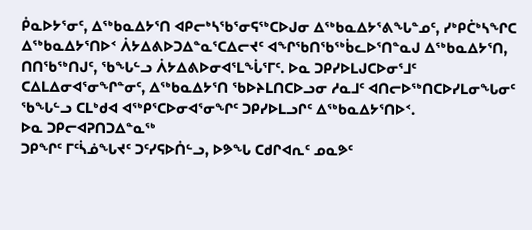ᑮᓇᐅᔭᕐᓂᑦ, ᐃᖅᑲᓇᐃᔭᕐᑎ ᐊᑭᓕᒃᓴᖃᕐᓂᕋᖅᑕᐅᒍᓂ ᐃᖅᑲᓇᐃᔭᕐᕕᖓᓐᓄᑦ, ᓯᒃᑭᑖᒃᓴᖏᑕ ᐃᖅᑲᓇᐃᔭᕐᑎᐅᑉ ᐲᔭᐃᕕᐅᑐᐃᓐᓇᕐᑕᐃᓕᔪᑦ ᐊᖏᖃᑎᖃᖅᑳᓚᐅᕐᑎᓐᓇᒍ ᐃᖅᑲᓇᐃᔭᕐᑎ, ᑎᑎᖃᖅᑎᒍᑦ, ᖃᖓᓪᓗ ᐲᔭᐃᕕᐅᓂᐊᕐᒪᖔᕐᒥᑦ. ᐅᓇ ᑐᑭᓯᐅᒪᒍᑕᐅᓂᕐᒧᑦ ᑕᐃᒪᐃᓂᐊᕐᓂᖏᓐᓂᑦ, ᐃᖅᑲᓇᐃᔭᕐᑎ ᖃᐅᔨᒪᑎᑕᐅᓗᓂ ᓱᓇᒧᑦ ᐊᑎᓕᐅᖅᑎᑕᐅᓯᒪᓂᖓᓂᑦ ᖃᖓᓪᓗ ᑕᒪᒃᑯᐊ ᐊᖅᑭᕐᑕᐅᓂᐊᕐᓂᖏᑦ ᑐᑭᓯᐅᒪᓗᒋᑦ ᐃᖅᑲᓇᐃᔭᕐᑎᐅᑉ.
ᐅᓇ ᑐᑭᓕᐊᕈᑎᑐᐃᓐᓇᖅ
ᑐᑭᖏᑦ ᒥᑦᓵᓅᖓᔪᑦ ᑐᑦᓯᕋᐅᑏᓪᓗ, ᐅᕗᖓ ᑕᑯᒋᐊᕆᑦ ᓄᓇᕗᑦ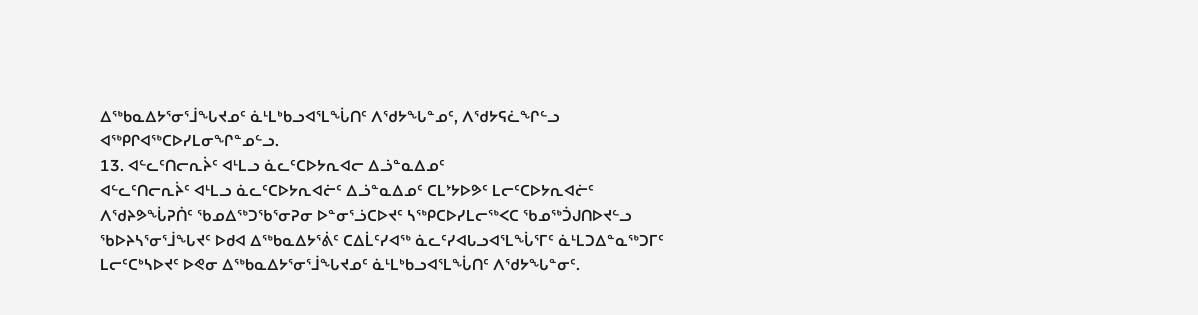ᐃᖅᑲᓇᐃᔭᕐᓂᕐᒨᖓᔪᓄᑦ ᓈᒻᒪᒃᑲᓗᐊᕐᒪᖔᑎᑦ ᐱᖁᔭᖓᓐᓄᑦ, ᐱᖁᔭᕋᓛᖏᓪᓗ ᐊᖅᑭᒋᐊᖅᑕᐅᓯᒪᓂᖏᓐᓄᓪᓗ.
13. ᐊᓪᓚᑦᑎᓕᕆᔩᑦ ᐊᒻᒪᓗ ᓈᓚᑦᑕᐅᔭᕆᐊᓕ ᐃᓘᓐᓇᐃᓄᑦ
ᐊᓪᓚᑦᑎᓕᕆᔩᑦ ᐊᒻᒪᓗ ᓈᓚᑦᑕᐅᔭᕆᐊᓖᑦ ᐃᓘᓐᓇᐃᓄᑦ ᑕᒪᔾᔭᐅᕗᑦ ᒪᓕᑦᑕᐅᔭᕆᐊᓖᑦ ᐱᖁᔨᕗᖔᕈᑏᑦ ᖃᓄᐃᖅᑐᖃᕐᓂᕈᓂ ᐅᓐᓂᕐᓘᑕᐅᔪᑦ ᓴᖅᑭᑕᐅᓯᒪᓕᖅᐸᑕ ᖃᓄᖅᑑᒍᑎᐅᔪᓪᓗ ᖃᐅᔨᓴᕐᓂᕐᒨᖓᔪᑦ ᐅᑯᐊ ᐃᖅᑲᓇᐃᔭᕐᕖᑦ ᑕᐃᒫᑦᓯᐊᖅ ᓈᓚᑦᓯᐊᒐᓗᐊᕐᒪᖔᕐᒥᑦ ᓈᒻᒪᑐᐃᓐᓇᖅᑐᒥᑦ ᒪᓕᑦᑕᒃᓴᐅᔪᑦ ᐅᕙᓂ ᐃᖅᑲᓇᐃᔭᕐᓂᕐᒨᖓᔪᓄᑦ ᓈᒻᒪᒃᑲᓗᐊᕐᒪᖔᑎᑦ ᐱᖁᔭᖓᓐᓂᑦ.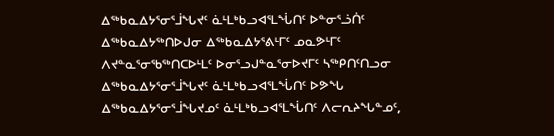ᐃᖅᑲᓇᐃᔭᕐᓂᕐᒨᖓᔪᑦ ᓈᒻᒪᒃᑲᓗᐊᕐᒪᖔᑎᑦ ᐅᓐᓂᕐᓘᑏᑦ
ᐃᖅᑲᓇᐃᔭᖅᑎᐅᒍᓂ ᐃᖅᑲᓇᐃᔭᕐᕕᒻᒥᑦ ᓄᓇᕗᒻᒥᑦ ᐱᔪᓐᓇᕐᓂᖃᖅᑎᑕᐅᒻᒪᑦ ᐅᓂᕐᓗᒍᓐᓇᕐᓂᐅᔪᒥᑦ ᓴᖅᑭᑎᑦᑎᓗᓂ ᐃᖅᑲᓇᐃᔭᕐᓂᕐᒨᖓᔪᑦ ᓈᒻᒪᒃᑲᓗᐊᕐᒪᖔᑎᑦ ᐅᕗᖓ ᐃᖅᑲᓇᐃᔭᕐᓂᕐᒨᖓᔪᓄᑦ ᓈᒻᒪᒃᑲᓗᐊᕐᒪᖔᑎᑦ ᐱᓕᕆᔨᖓᓐᓄᑦ,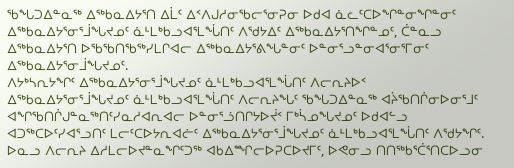ᖃᖓᑐᐃᓐᓇᖅ ᐃᖅᑲᓇᐃᔭᕐᑎ ᐃᒫᑦ ᐃᑉᐱᒍᓱᓂᖃᓕᕐᓂᕈᓂ ᐅᑯᐊ ᓈᓚᑦᑕᐅᖏᓐᓂᖏᓐᓂᑦ ᐃᖅᑲᓇᐃᔭᕐᓂᕐᒨᖓᔪᓄᑦ ᓈᒻᒪᒃᑲᓗᐊᕐᒪᖔᑎᑦ ᐱᖁᔭᐃᑦ ᐃᖅᑲᓇᐃᔭᕐᑎᖏᓐᓄᑦ, ᑖᓐᓇᓗ ᐃᖅᑲᓇᐃᔭᕐᑎ ᐅᖃᖃᑎᖃᖅᓯᒪᒋᐊᓕ ᐃᖅᑲᓇᐃᔭᕐᕕᖓᓐᓂᑦ ᐅᓐᓂᕐᓗᓐᓂᐊᕐᓂᕐᒥᓂᑦ ᐃᖅᑲᓇᐃᔭᕐᓂᒨᖓᔪᓄᑦ.
ᐱᔭᒃᓴᕆᔭᖏᑦ ᐃᖅᑲᓇᐃᔭᕐᓂᕐᒨᖓᔪᓄᑦ ᓈᒻᒪᒃᑲᓗᐊᕐᒪᖔᑎᑦ ᐱᓕᕆᔨᐅᑉ
ᐃᖅᑲᓇᐃᔭᕐᓂᕐᒨᖓᔪᓄᑦ ᓈᒻᒪᒃᑲᓗᐊᕐᒪᖔᑎᑦ ᐱᓕᕆᔨᖓᑦ ᖃᖓᑐᐃᓐᓇᖅ ᐊᔩᖃᑎᒌᓂᐅᓂᕐᒧᑦ ᐊᖏᖃᑎᒌᒍᓐᓇᖅᑎᑦᓯᓇᓱᐊᕆᐊᓕ ᐅᓐᓂᕐᓘᑎᒋᔭᐅᔫᑉ ᒥᒃᓵᓄᖓᔪᓄᑦ ᐅᑯᐊᓪᓗ ᐊᑐᖅᑕᐅᑦᓯᐊᕐᓗᑎᑦ ᒪᓕᑦᑕᐅᔭᕆᐊᓖᑦ ᐃᖅᑲᓇᐃᔭᕐᓂᕐᒨᖓᔪᓄᑦ ᓈᒻᒪᒃᑲᓗᐊᕐᒪᖔᑎᑦ ᐱᖁᔭᖏᑦ. ᐅᓇᓗ ᐱᓕᕆᔨ ᐃᓱᒪᓕᐅᔪᓐᓇᖏᑦᑐᖅ ᐊᑲᐃᙱᓕᐅᕈᑕᐅᔪᒥᑦ, ᐅᕙᓂᓗ ᑎᑎᖅᑲᕐᑖᕐᑎᑕᐅᓗᓂ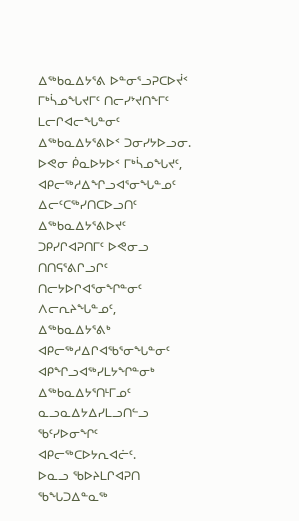ᐃᖅᑲᓇᐃᔭᕐᕕ ᐅᓐᓂᕐᓗᕈᑕᐅᔫᑉ ᒥᒃᓵᓄᖓᔪᒥᑦ ᑎᓕᓯᔾᔪᑎᖕᒥᑦ ᒪᓕᒋᐊᓕᖓᓐᓂᑦ ᐃᖅᑲᓇᐃᔭᕐᕕᐅᑉ ᑐᓂᓯᔭᐅᓗᓂ. ᐅᕙᓂ ᑮᓇᐅᔭᐅᑉ ᒥᒃᓵᓄᖓᔪᑦ, ᐊᑭᓕᖅᓱᐃᖏᓗᐊᕐᓂᖓᓐᓄᑦ ᐃᓕᑦᑕᖅᓯᑎᑕᐅᓗᑎᑦ ᐃᖅᑲᓇᐃᔭᕐᕕᐅᔪᑦ ᑐᑭᓯᒋᐊᕈᑎᒥᑦ ᐅᕙᓂᓗ ᑎᑎᕋᕐᕕᒋᓗᒋᑦ ᑎᓕᔭᐅᒋᐊᕐᓂᖏᓐᓂᑦ ᐱᓕᕆᔨᖓᓐᓄᑦ, ᐃᖅᑲᓇᐃᔭᕐᕕᒃ ᐊᑭᓕᖅᓱᐃᒋᐊᖃᕐᓂᖓᓐᓂᑦ ᐊᑭᖏᓗᐊᖅᓯᒪᔭᖏᓐᓂᒃ ᐃᖅᑲᓇᐃᔭᕐᑎᒻᒥᓄᑦ ᓇᓗᓇᐃᔭᐃᓯᒪᓗᑎᓪᓗ ᖃᑦᓯᐅᓂᖏᑦ ᐊᑭᓕᖅᑕᐅᔭᕆᐊᓖᑦ.
ᐅᓇᓗ ᖃᐅᔨᒪᒋᐊᕈᑎ ᖃᖓᑐᐃᓐᓇᖅ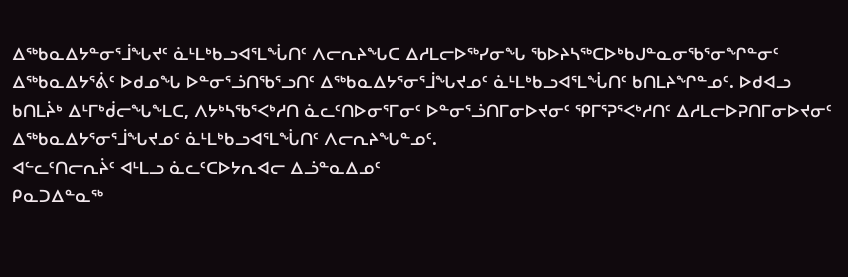ᐃᖅᑲᓇᐃᔭᓐᓂᕐᒨᖓᔪᑦ ᓈᒻᒪᒃᑲᓗᐊᕐᒪᖔᑎᑦ ᐱᓕᕆᔨᖓᑕ ᐃᓱᒪᓕᐅᖅᓯᓂᖓ ᖃᐅᔨᓴᖅᑕᐅᒃᑲᒍᓐᓇᓂᖃᕐᓂᖏᓐᓂᑦ ᐃᖅᑲᓇᐃᔭᕐᕖᑦ ᐅᑯᓄᖓ ᐅᓐᓂᕐᓘᑎᖃᕐᓗᑎᑦ ᐃᖅᑲᓇᐃᔭᕐᓂᕐᒨᖓᔪᓄᑦ ᓈᒻᒪᒃᑲᓗᐊᕐᒪᖔᑎᑦ ᑲᑎᒪᔨᖏᓐᓄᑦ. ᐅᑯᐊᓗ ᑲᑎᒪᔩᒃ ᐃᒻᒥᒃᑰᓕᖓᖕᒪᑕ, ᐱᔭᒃᓴᖃᕐᐸᒃᓱᑎ ᓈᓚᑦᑎᐅᓂᕐᒥᓂᑦ ᐅᓐᓂᕐᓘᑎᒥᓂᐅᔪᓂᑦ ᕿᒥᕐᕈᕐᐸᒃᓱᑎᑦ ᐃᓱᒪᓕᐅᕈᑎᒥᓂᐅᔪᓂᑦ ᐃᖅᑲᓇᐃᔭᕐᓂᕐᒨᖓᔪᓄᑦ ᓈᒻᒪᒃᑲᓗᐊᕐᒪᖔᑎᑦ ᐱᓕᕆᔨᖓᓐᓄᑦ.
ᐊᓪᓚᑦᑎᓕᕆᔩᑦ ᐊᒻᒪᓗ ᓈᓚᑦᑕᐅᔭᕆᐊᓕ ᐃᓘᓐᓇᐃᓄᑦ
ᑭᓇᑐᐃᓐᓇᖅ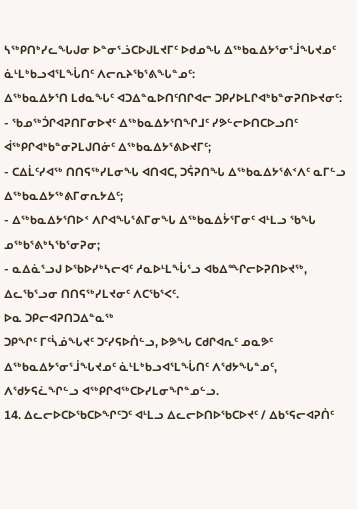ᓴᖅᑭᑎᒃᓯᓚᖓᒍᓂ ᐅᓐᓂᕐᓘᑕᐅᒍᒪᔪᒥᑦ ᐅᑯᓄᖓ ᐃᖅᑲᓇᐃᔭᕐᓂᕐᒨᖓᔪᓄᑦ ᓈᒻᒪᒃᑲᓗᐊᕐᒪᖔᑎᑦ ᐱᓕᕆᔨᖃᕐᕕᖓᓐᓄᑦ:
ᐃᖅᑲᓇᐃᔭᕐᑎ ᒪᑯᓇᖓᑦ ᐊᑐᐃᓐᓇᐅᑎᑦᑎᒋᐊᓕ ᑐᑭᓯᐅᒪᒋᐊᒃᑲᓐᓂᕈᑎᐅᔪᓂᑦ:
- ᖃᓄᖅᑑᒋᐊᕈᑎᒥᓂᐅᔪᑦ ᐃᖅᑲᓇᐃᔭᕐᑎᖏᒧᑦ ᓯᕗᓪᓕᐅᑎᑕᐅᓗᑎᑦ ᐋᖅᑭᒋᐊᒃᑲᓐᓂᕈᒪᒍᑎᓃᑦ ᐃᖅᑲᓇᐃᔭᕐᕕᐅᔪᒥᑦ;
- ᑕᐃᒫᑦᓯᐊᖅ ᑎᑎᕋᖅᓯᒪᓂᖓ ᐊᑎᐊᑕ, ᑐᕌᕈᑎᖓ ᐃᖅᑲᓇᐃᔭᕐᕕᑉᐱᑦ ᓇᒥᓪᓗ ᐃᖅᑲᓇᐃᔭᖅᕕᒥᓂᕆᔭᐃᑦ;
- ᐃᖅᑲᓇᐃᔭᕐᑎᐅᑉ ᐱᒋᐊᖓᕐᕕᒥᓂᖓ ᐃᖅᑲᓇᐃᔮᕐᒥᓂᑦ ᐊᒻᒪᓗ ᖃᖓ ᓄᖅᑲᕐᕕᒃᓴᖃᕐᓂᕈᓂ;
- ᓇᐃᓈᕐᓗᒍ ᐅᖃᐅᓯᒃᓴᓕᐊᑦ ᓱᓇᐅᒻᒪᖔᕐᓗ ᐊᑲᐃᙱᓕᐅᕈᑎᐅᔪᖅ, ᐃᓚᖃᕐᓗᓂ ᑎᑎᕋᖅᓯᒪᔪᓂᑦ ᐱᑕᖃᕐᐸᑦ.
ᐅᓇ ᑐᑭᓕᐊᕈᑎᑐᐃᓐᓇᖅ
ᑐᑭᖏᑦ ᒥᑦᓵᓅᖓᔪᑦ ᑐᑦᓯᕋᐅᑏᓪᓗ, ᐅᕗᖓ ᑕᑯᒋᐊᕆᑦ ᓄᓇᕗᑦ ᐃᖅᑲᓇᐃᔭᕐᓂᕐᒨᖓᔪᓄᑦ ᓈᒻᒪᒃᑲᓗᐊᕐᒪᖔᑎᑦ ᐱᖁᔭᖓᓐᓄᑦ, ᐱᖁᔭᕋᓛᖏᓪᓗ ᐊᖅᑭᒋᐊᖅᑕᐅᓯᒪᓂᖏᓐᓄᓪᓗ.
14. ᐃᓚᓕᐅᑕᐅᖃᑕᐅᖏᑦᑐᑦ ᐊᒻᒪᓗ ᐃᓚᓕᐅᑎᐅᖃᑕᐅᔪᑦ / ᐃᑲᕐᕋᓕᐊᕈᑏᑦ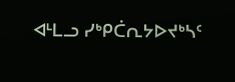ᐊᒻᒪᓗ ᓯᒃᑭᑖᕆᔭᐅᔪᒃᓴᑦ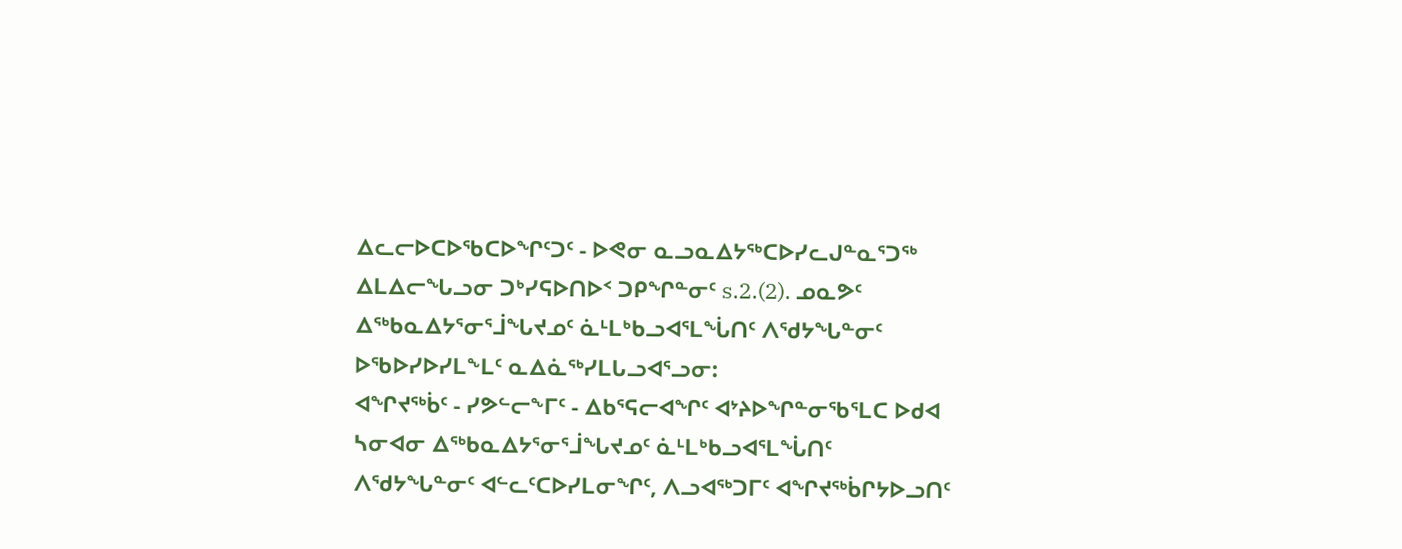ᐃᓚᓕᐅᑕᐅᖃᑕᐅᖏᑦᑐᑦ - ᐅᕙᓂ ᓇᓗᓇᐃᔭᖅᑕᐅᓯᓚᒍᓐᓇᕐᑐᖅ ᐃᒪᐃᓕᖓᓗᓂ ᑐᒃᓯᕋᐅᑎᐅᑉ ᑐᑭᖏᓐᓂᑦ s.2.(2). ᓄᓇᕗᑦ ᐃᖅᑲᓇᐃᔭᕐᓂᕐᒨᖓᔪᓄᑦ ᓈᒻᒪᒃᑲᓗᐊᕐᒪᖔᑎᑦ ᐱᖁᔭᖓᓐᓂᑦ ᐅᖃᐅᓯᐅᓯᒪᖕᒪᑦ ᓇᐃᓈᖅᓯᒪᒐᓗᐊᕐᓗᓂ:
ᐊᖏᔪᖅᑳᑦ - ᓯᕗᓪᓕᖕᒥᑦ - ᐃᑲᕐᕋᓕᐊᖏᑦ ᐊᔾᔨᐅᖏᓐᓂᖃᕐᒪᑕ ᐅᑯᐊ ᓴᓂᐊᓂ ᐃᖅᑲᓇᐃᔭᕐᓂᕐᒨᖓᔪᓄᑦ ᓈᒻᒪᒃᑲᓗᐊᕐᒪᖔᑎᑦ ᐱᖁᔭᖓᓐᓂᑦ ᐊᓪᓚᑦᑕᐅᓯᒪᓂᖏᑦ, ᐱᓗᐊᖅᑐᒥᑦ ᐊᖏᔪᖅᑳᒋᔭᐅᓗᑎᑦ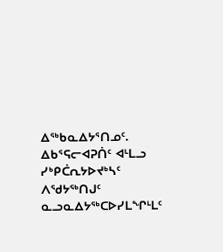ᐃᖅᑲᓇᐃᔭᕐᑎᓄᑦ.
ᐃᑲᕐᕋᓕᐊᕈᑏᑦ ᐊᒻᒪᓗ ᓯᒃᑭᑖᕆᔭᐅᔪᒃᓴᑦ
ᐱᖁᔭᖅᑎᒍᑦ ᓇᓗᓇᐃᔭᖅᑕᐅᓯᒪᖏᒻᒪᑦ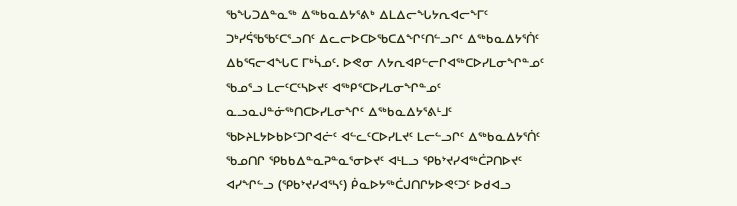ᖃᖓᑐᐃᓐᓇᖅ ᐃᖅᑲᓇᐃᔭᕐᕕᒃ ᐃᒪᐃᓕᖓᔭᕆᐊᓕᖕᒥᑦ ᑐᒃᓯᕌᖃᖃᑦᑕᕐᓗᑎᑦ ᐃᓚᓕᐅᑕᐅᖃᑕᐃᖏᑦᑎᓪᓗᒋᑦ ᐃᖅᑲᓇᐃᔭᕐᑏᑦ ᐃᑲᕐᕋᓕᐊᖓᑕ ᒥᒃᓵᓄᑦ. ᐅᕙᓂ ᐱᔭᕆᐊᑭᓪᓕᒋᐊᖅᑕᐅᓯᒪᓂᖏᓐᓄᑦ ᖃᓄᕐᓗ ᒪᓕᑦᑕᑦᓴᐅᔪᑦ ᐊᖅᑭᕐᑕᐅᓯᒪᓂᖏᓐᓄᑦ ᓇᓗᓇᒍᓐᓃᖅᑎᑕᐅᓯᒪᓂᖏᑦ ᐃᖅᑲᓇᐃᔭᕐᕕᒻᒧᑦ ᖃᐅᔨᒪᔭᐅᑲᐅᑦᑐᒋᐊᓖᑦ ᐊᓪᓚᑦᑕᐅᓯᒪᔪᑦ ᒪᓕᓪᓗᒋᑦ ᐃᖅᑲᓇᐃᔭᕐᑏᑦ ᖃᓄᑎᒋ ᕿᑲᑲᐃᓐᓇᕈᓐᓇᕐᓂᐅᔪᑦ ᐊᒻᒪᓗ ᕿᑲᔾᔪᓯᐊᖅᑖᕈᑎᐅᔪᑦ ᐊᓯᖏᓪᓗ (ᕿᑲᔾᔪᓯᐊᕐᓴᑦ) ᑮᓇᐅᔭᖅᑖᒍᑎᒋᔭᐅᕙᑦᑐᑦ ᐅᑯᐊᓗ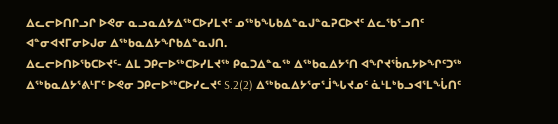ᐃᓚᓕᐅᑎᒋᓗᒋ ᐅᕙᓂ ᓇᓗᓇᐃᔭᐃᖅᑕᐅᓯᒪᔪᑦ ᓄᖅᑲᖓᑲᐃᓐᓇᒍᓐᓇᕈᑕᐅᔪᑦ ᐃᓚᖃᕐᓗᑎᑦ ᐊᓐᓂᐊᔪᒥᓂᐅᒍᓂ ᐃᖅᑲᓇᐃᔭᖏᑲᐃᓐᓇᒍᑎ.
ᐃᓚᓕᐅᑎᐅᖃᑕᐅᔪᑦ- ᐃᒪ ᑐᑭᓕᐅᖅᑕᐅᓯᒪᔪᖅ ᑭᓇᑐᐃᓐᓇᖅ ᐃᖅᑲᓇᐃᔭᕐᑎ ᐊᖏᔪᖄᕆᔭᐅᖏᑦᑐᖅ ᐃᖅᑲᓇᐃᔭᕐᕕᒻᒥᑦ ᐅᕙᓂ ᑐᑭᓕᐅᖅᑕᐅᓯᓚᔪᑦ S.2(2) ᐃᖅᑲᓇᐃᔭᕐᓂᕐᒨᖓᔪᓄᑦ ᓈᒻᒪᒃᑲᓗᐊᕐᒪᖔᑎᑦ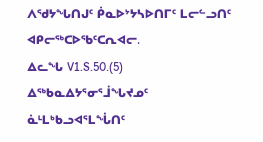ᐱᖁᔭᖓᑎᒍᑦ ᑮᓇᐅᔾᔭᓴᐅᑎᒥᑦ ᒪᓕᓪᓗᑎᑦ ᐊᑭᓕᖅᑕᐅᖃᑦᑕᕆᐊᓕ.
ᐃᓚᖓ V1.S.50.(5) ᐃᖅᑲᓇᐃᔭᕐᓂᕐᒨᖓᔪᓄᑦ ᓈᒻᒪᒃᑲᓗᐊᕐᒪᖔᑎᑦ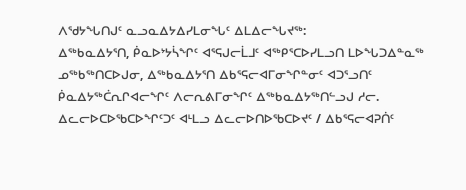ᐱᖁᔭᖓᑎᒍᑦ ᓇᓗᓇᐃᔭᐃᓯᒪᓂᖓᑦ ᐃᒪᐃᓕᖓᔪᖅ:
ᐃᖅᑲᓇᐃᔭᕐᑎ, ᑮᓇᐅᔾᔭᓵᖏᑦ ᐊᕐᕋᒍᓕᒫᒧᑦ ᐊᖅᑭᕐᑕᐅᓯᒪᓗᑎ ᒪᐅᖓᑐᐃᓐᓇᖅ ᓄᖅᑲᖅᑎᑕᐅᒍᓂ, ᐃᖅᑲᓇᐃᔭᕐᑎ ᐃᑲᕐᕋᓕᐊᒥᓂᖏᓐᓂᑦ ᐊᑐᕐᓗᑎᑦ ᑮᓇᐃᔭᖅᑖᕆᒋᐊᓕᖏᑦ ᐱᓕᕆᕕᒥᓂᖏᑦ ᐃᖅᑲᓇᐃᔭᖅᑎᓪᓗᒍ ᓱᓕ.
ᐃᓚᓕᐅᑕᐅᖃᑕᐅᖏᑦᑐᑦ ᐊᒻᒪᓗ ᐃᓚᓕᐅᑎᐅᖃᑕᐅᔪᑦ / ᐃᑲᕐᕋᓕᐊᕈᑏᑦ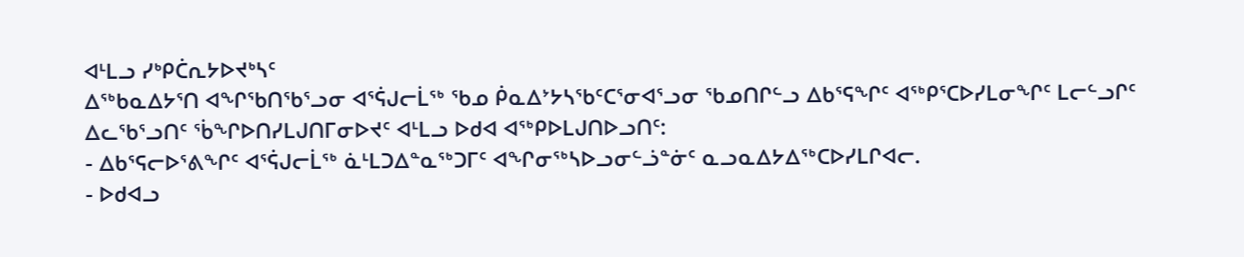ᐊᒻᒪᓗ ᓯᒃᑭᑖᕆᔭᐅᔪᒃᓴᑦ
ᐃᖅᑲᓇᐃᔭᕐᑎ ᐊᖏᖃᑎᖃᕐᓗᓂ ᐊᕐᕌᒍᓕᒫᖅ ᖃᓄ ᑮᓇᐃᔾᔭᓴᖃᑦᑕᕐᓂᐊᕐᓗᓂ ᖃᓄᑎᒋᓪᓗ ᐃᑲᕐᕋᖏᑦ ᐊᖅᑭᕐᑕᐅᓯᒪᓂᖏᑦ ᒪᓕᓪᓗᒋᑦ ᐃᓚᖃᕐᓗᑎᑦ ᖄᖏᐅᑎᓯᒪᒍᑎᒥᓂᐅᔪᑦ ᐊᒻᒪᓗ ᐅᑯᐊ ᐊᖅᑭᐅᒪᒍᑎᐅᓗᑎᑦ:
- ᐃᑲᕐᕋᓕᐅᕐᕕᖏᑦ ᐊᕐᕌᒍᓕᒫᖅ ᓈᒻᒪᑐᐃᓐᓇᖅᑐᒥᑦ ᐊᖏᓂᖅᓴᐅᓗᓂᓪᓘᓐᓃᑦ ᓇᓗᓇᐃᔭᐃᖅᑕᐅᓯᒪᒋᐊᓕ.
- ᐅᑯᐊᓗ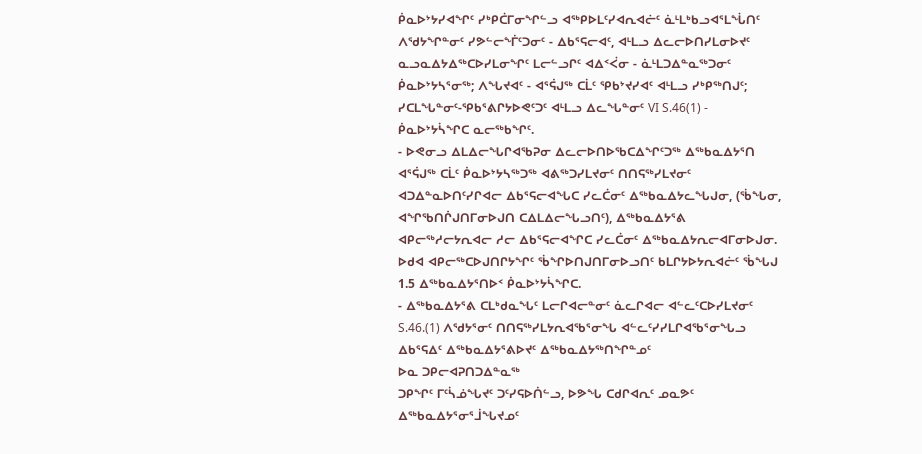ᑮᓇᐅᔾᔭᓯᐊᖏᑦ ᓯᒃᑭᑖᒥᓂᖏᓪᓗ ᐊᖅᑭᐅᒪᑦᓯᐊᕆᐊᓖᑦ ᓈᒻᒪᒃᑲᓗᐊᕐᒪᖔᑎᑦ ᐱᖁᔭᖏᓐᓂᑦ ᓯᕗᓪᓕᖕᒦᑦᑐᓂᑦ - ᐃᑲᕐᕋᓕᐊᑦ, ᐊᒻᒪᓗ ᐃᓚᓕᐅᑎᓯᒪᓂᐅᔪᑦ ᓇᓗᓇᐃᔭᐃᖅᑕᐅᓯᒪᓂᖏᑦ ᒪᓕᓪᓗᒋᑦ ᐊᐃᑉᐹᓂ - ᓈᒻᒪᑐᐃᓐᓇᖅᑐᓂᑦ ᑮᓇᐅᔾᔭᓴᕐᓂᖅ; ᐱᖓᔪᐊᑦ - ᐊᕐᕌᒍᖅ ᑕᒫᑦ ᕿᑲᔾᔪᓯᐊᑦ ᐊᒻᒪᓗ ᓯᒃᑭᖅᑎᒍᑦ; ᓯᑕᒪᖓᓐᓂᑦ-ᕿᑲᕐᕕᒋᔭᐅᕙᑦᑐᑦ ᐊᒻᒪᓗ ᐃᓚᖓᓐᓂᑦ VI S.46(1) - ᑮᓇᐅᔾᔭᓵᖏᑕ ᓇᓕᖅᑲᖏᑦ.
- ᐅᕙᓂᓗ ᐃᒪᐃᓕᖓᒋᐊᖃᕈᓂ ᐃᓚᓕᐅᑎᐅᖃᑕᐃᖏᑦᑐᖅ ᐃᖅᑲᓇᐃᔭᕐᑎ ᐊᕐᕌᒍᖅ ᑕᒫᑦ ᑮᓇᐅᔾᔭᓴᖅᑐᖅ ᐊᕕᖅᑐᓯᒪᔪᓂᑦ ᑎᑎᕋᖅᓯᒪᔪᓂᑦ ᐊᑐᐃᓐᓇᐅᑎᑦᓯᒋᐊᓕ ᐃᑲᕐᕋᓕᐊᖓᑕ ᓯᓚᑖᓂᑦ ᐃᖅᑲᓇᐃᔭᓚᖓᒍᓂ, (ᖄᖓᓂ, ᐊᖏᖃᑎᒌᒍᑎᒥᓂᐅᒍᑎ ᑕᐃᒪᐃᓕᖓᓗᑎᑦ), ᐃᖅᑲᓇᐃᔭᕐᕕ ᐊᑭᓕᖅᓱᓕᔭᕆᐊᓕ ᓱᓕ ᐃᑲᕐᕋᓕᐊᖏᑕ ᓯᓚᑖᓂᑦ ᐃᖅᑲᓇᐃᔭᕆᓕᐊᒥᓂᐅᒍᓂ. ᐅᑯᐊ ᐊᑭᓕᖅᑕᐅᒍᑎᒋᔭᖏᑦ ᖄᖏᐅᑎᒍᑎᒥᓂᐅᓗᑎᑦ ᑲᒪᒋᔭᐅᔭᕆᐊᓖᑦ ᖄᖓᒍ 1.5 ᐃᖅᑲᓇᐃᔭᕐᑎᐅᑉ ᑮᓇᐅᔾᔭᓵᖏᑕ.
- ᐃᖅᑲᓇᐃᔭᕐᕕ ᑕᒪᒃᑯᓇᖓᑦ ᒪᓕᒋᐊᓕᓐᓂᑦ ᓈᓚᒋᐊᓕ ᐊᓪᓚᑦᑕᐅᓯᒪᔪᓂᑦ S.46.(1) ᐱᖁᔭᕐᓂᑦ ᑎᑎᕋᖅᓯᒪᔭᕆᐊᖃᕐᓂᖓ ᐊᓪᓚᑦᓯᓯᒪᒋᐊᖃᕐᓂᖓᓗ ᐃᑲᕐᕋᐃᑦ ᐃᖅᑲᓇᐃᔭᕐᕕᐅᔪᑦ ᐃᖅᑲᓇᐃᔭᖅᑎᖏᓐᓄᑦ
ᐅᓇ ᑐᑭᓕᐊᕈᑎᑐᐃᓐᓇᖅ
ᑐᑭᖏᑦ ᒥᑦᓵᓅᖓᔪᑦ ᑐᑦᓯᕋᐅᑏᓪᓗ, ᐅᕗᖓ ᑕᑯᒋᐊᕆᑦ ᓄᓇᕗᑦ ᐃᖅᑲᓇᐃᔭᕐᓂᕐᒨᖓᔪᓄᑦ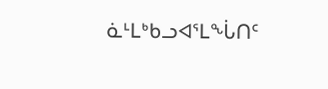ᓈᒻᒪᒃᑲᓗᐊᕐᒪᖔᑎᑦ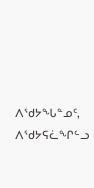ᐱᖁᔭᖓᓐᓄᑦ, ᐱᖁᔭᕋᓛᖏᓪᓗ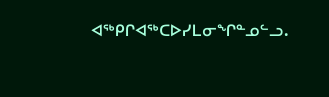ᐊᖅᑭᒋᐊᖅᑕᐅᓯᒪᓂᖏᓐᓄᓪᓗ.